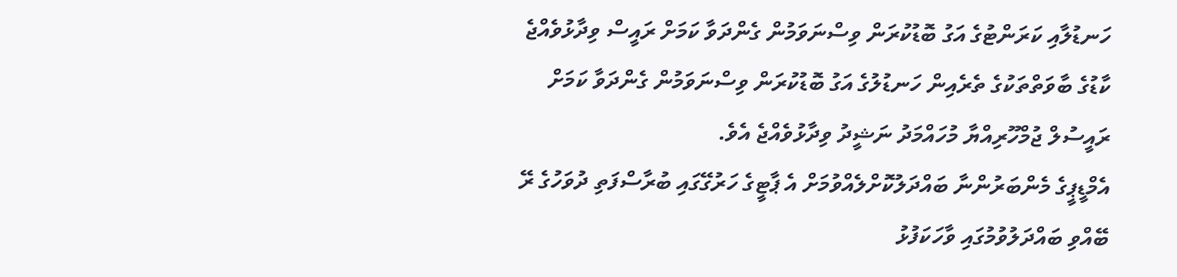ހަނޑުލާއި ކަރަންޓުގެ އަގު ބޮޑުކުރަން ވިސްނަވަމުން ގެންދަވާ ކަމަށް ރައީސް ވިދާޅުވެއްޖެ
ކާޑުގެ ބާވަތްތަކުގެ ތެރެއިން ހަނޑުލުގެ އަގު ބޮޑުކުރަން ވިސްނަވަމުން ގެންދަވާ ކަމަށް ރައީސުލް ޖުމްހޫރިއްޔާ މުހައްމަދު ނަޝީދު ވިދާޅުވެއްޖެ އެވެ.
އެމްޑީޕީގެ މެންބަރުންނާ ބައްދަލުކޮށްލެއްވުމަށް އެ ޕާޓީގެ ހަރުގޭގައި ބުރާސްފަތި ދުވަހުގެ ރޭ ބޭއްވި ބައްދަލުވުމުގައި ވާހަކަފުޅު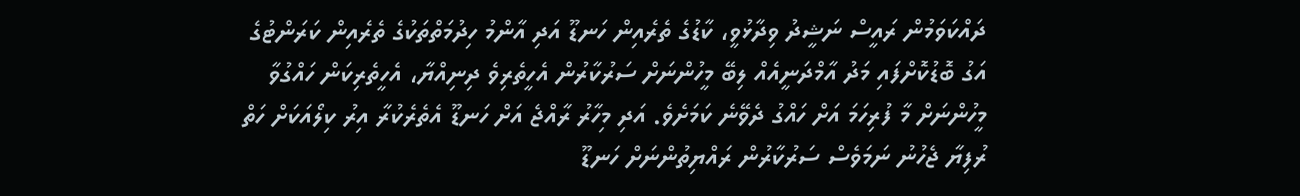ދައްކަވަމުން ރައީސް ނަޝީދު ވިދާޅުވީ، ކާޑުގެ ތެރެއިން ހަނޑޫ އަދި އާންމު ހިދުމަތްތަކުގެ ތެރެއިން ކަރަންޓުގެ އަގު ބޮޑުކޮށްފައި މަދު އާމްދަނީއެއް ލިބޭ މީހުންނަށް ސަރުކާރުން އެހީތެރިވެ ދިނިއްޔާ، އެހީތެރިކަން ހައްގުވާ މީހުންނަށް މާ ފުރިހަމަ އަށް ހައްގު ދެވޭނެ ކަމަށެވެ. އަދި މިހާރު ރާއްޖެ އަށް ހަނޑޫ އެތެރެކުރާ އިރު ކިލޯއަކަށް ހަތް ރުފިޔާ ޖެހުނު ނަމަވެސް ސަރުކާރުން ރައްޔިތުންނަށް ހަނޑޫ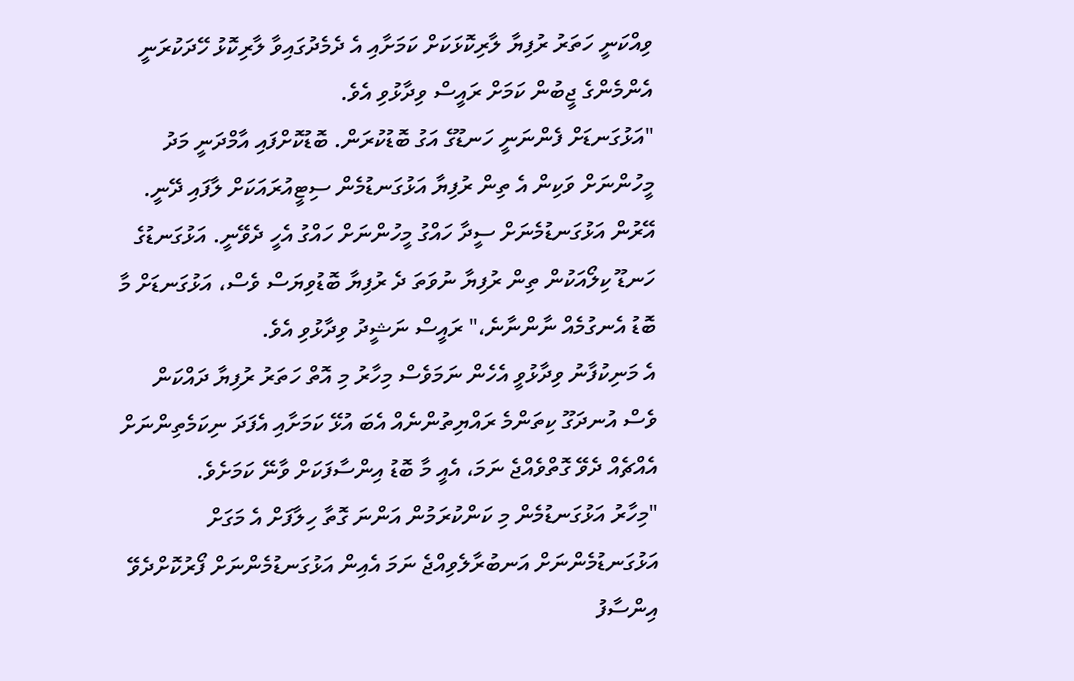ވިއްކަނީ ހަތަރު ރުފިޔާ ލާރިކޮޅަކަށް ކަމަށާއި އެ ދެމެދުގައިވާ ލާރިކޮޅު ހޭދަކުރަނީ އެންމެންގެ ޖީބުން ކަމަށް ރައީސް ވިދާޅުވި އެވެ.
"އަޅުގަނޑަށް ފެންނަނީ ހަނޑޫގެ އަގު ބޮޑުކުރަން. ބޮޑުކޮށްފައި އާމްދަނީ މަދު މީހުންނަށް ވަކިން އެ ތިން ރުފިޔާ އަޅުގަނޑުމެން ސިޓީއުރައަކަށް ލާފައި ދޭނީ. އޭރުން އަޅުގަނޑުމެނަށް ސީދާ ހައްގު މީހުންނަށް ހައްގު އެހީ ދެވޭނީ. އަޅުގަނޑުގެ ހަނޑޫ ކިލޯއަކުން ތިން ރުފިޔާ ނުވަތަ ދެ ރުފިޔާ ބޮޑުވިޔަސް ވެސް، އަޅުގަނޑަށް މާ ބޮޑު އެނގުމެއް ނާންނާނެ،" ރައީސް ނަޝީދު ވިދާޅުވި އެވެ.
އެ މަނިކުފާނު ވިދާޅުވީ އެހެން ނަމަވެސް މިހާރު މި އޮތް ހަތަރު ރުފިޔާ ދައްކަން ވެސް އުނދަގޫ ކިތަންމެ ރައްޔިތުންނެއް އެބަ އުޅޭ ކަމަށާއި އެފަދަ ނިކަމެތިންނަށް އެއްޗެއް ދެވޭ ގޮތްވެއްޖެ ނަމަ، އެއީ މާ ބޮޑު އިންސާފަކަށް ވާނޭ ކަމަށެވެ.
"މިހާރު އަޅުގަނޑުމެން މި ކަންކުރަމުން އަންނަ ގޮތާ ހިލާފަށް އެ މަގަށް އަޅުގަނޑުމެންނަށް އަނބުރާލެވިއްޖެ ނަމަ އެއިން އަޅުގަނޑުމެންނަށް ފޯރުކޮށްދެވޭ އިންސާފު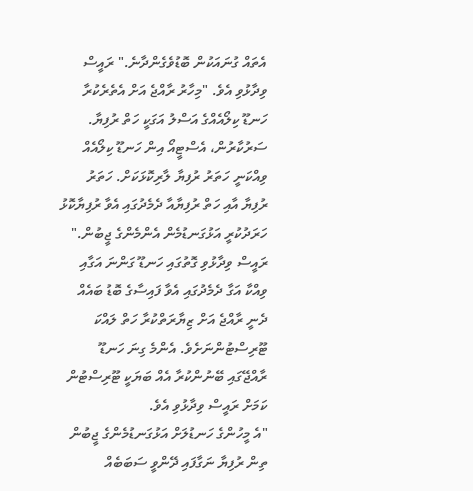އެތައް ގުނައަކުން ބޮޑުވެގެންދާނެ." ރައީސް ވިދާޅުވި އެވެ. "މިހާރު ރާއްޖެ އަށް އެތެރެކުރާ ހަނޑޫ ކިލޯއެއްގެ އަސްލު އަގަކީ ހަތް ރުފިޔާ. ސަރުކާރުން، އެސްޓީއޯ އިން ހަނޑޫ ކިލޯއެއް ވިއްކަނީ ހަތަރު ރުފިޔާ ލާރިކޮޅަކަށް. ހަތަރު ރުފިޔާ އާއި ހަތް ރުފިޔާއާ ދެމެދުގައި އެވާ ރުފިޔާކޮޅު ހަރަދުކުރީ އަޅުގަނޑުމެން އެންމެންގެ ޖީބުން."
ރައީސް ވިދާޅުވި ގޮތުގައި ހަނޑޫ ގަންނަ އަގާއި ވިއްކާ އަގާ ދެމެދުގައި އެވާ ފައިސާގެ ބޮޑު ބައެއް ދެނީ ރާއްޖެ އަށް ޒިޔާރަތްކުރާ ހަތް ލައްކަ ޓޫރިސްޓުންނަށެވެ. އެންމެ ގިނަ ހަނޑޫ ރާއްޖޭގައި ބޭނުންކުރާ އެއް ބަޔަކީ ޓޫރިސްޓުން ކަމަށް ރައީސް ވިދާޅުވި އެވެ.
"އެ މީހުންގެ ހަނޑުލަށް އަޅުގަނޑުމެންގެ ޖީބުން ތިން ރުފިޔާ ނަގާފައި ދޭންވީ ސަބަބެއް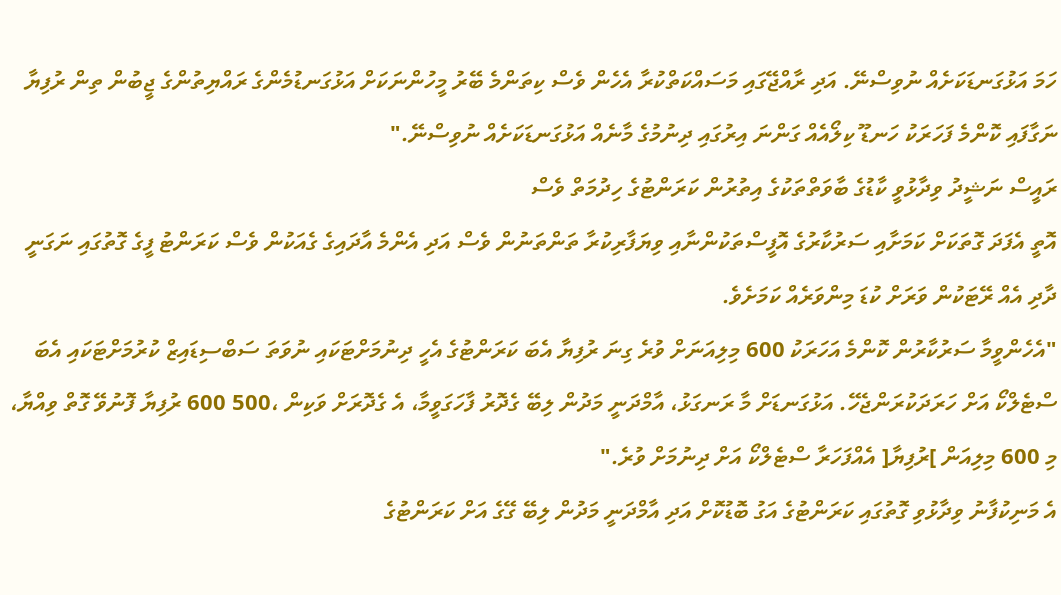ހަމަ އަޅުގަނޑަކަށެއް ނުވިސްނޭ. އަދި ރާއްޖޭގައި މަސައްކަތްކުރާ އެހެން ވެސް ކިތަންމެ ބޭރު މީހުންނަކަށް އަޅުގަނޑުމެންގެ ރައްޔިތުންގެ ޖީބުން ތިން ރުފިޔާ ނަގާފައި ކޮންމެ ފަހަރަކު ހަނޑޫ ކިލޯއެއް ގަންނަ އިރުގައި ދިނުމުގެ މާނެއް އަޅުގަނޑަކަށެއް ނުވިސްނޭ."
ރައީސް ނަޝީދު ވިދާޅުވީ ކާޑުގެ ބާވަތްތަކުގެ އިތުރުން ކަރަންޓުގެ ހިދުމަތް ވެސް
އޮތީ އެފަދަ ގޮތަކަށް ކަމަށާއި ސަރުކާރުގެ އޮފީސްތަކުންނާއި ވިޔަފާރިކުރާ ތަންތަނުން ވެސް އަދި އެންމެ އާދައިގެ ގެއަކުން ވެސް ކަރަންޓު ފީގެ ގޮތުގައި ނަގަނީ ދާދި އެއް ރޭޓަކުން ވަރަށް ކުޑަ މިންވަރެއް ކަމަށެވެ.
"އެހެންވީމާ ސަރުކާރުން ކޮންމެ އަހަރަކު 600 މިލިއަނަށް ވުރެ ގިނަ ރުފިޔާ އެބަ ކަރަންޓުގެ އެހީ ދިނުމަށްޓަކައި ނުވަތަ ސަބްސިޑައިޒް ކުރުމަށްޓަކައި އެބަ ސްޓެލްކޯ އަށް ހަރަދަކުރަންޖެހޭ. އަޅުގަނޑަށް މާ ރަނގަޅު، އާމްދަނީ މަދުން ލިބޭ ގެދޮރު ފާހަގަވީމާ، އެ ގެދޮރަށް ވަކިން ،500 600 ރުފިޔާ ފޮނުވޭ ގޮތް ވިއްޔާ، މި 600 މިލިއަން ]ރުފިޔާ[ އެއްފަހަރާ ސްޓެލްކޯ އަށް ދިނުމަށް ވުރެ."
އެ މަނިކުފާނު ވިދާޅުވި ގޮތުގައި ކަރަންޓުގެ އަގު ބޮޑުކޮށް އަދި އާމްދަނީ މަދުން ލިބޭ ގޭގެ އަށް ކަރަންޓުގެ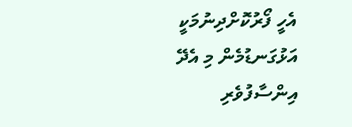އެހީ ފޯރުކޮށްދިނުމަކީ އަޅުގަނޑުމެން މި އެދޭ އިންސާފުވެރި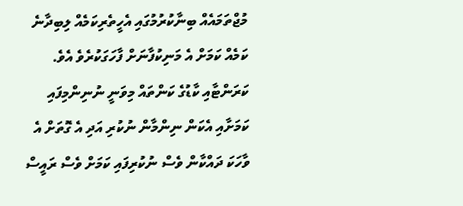މުޖްތަމައެއް ބިނާކުރުމުގައި އެހީތެރިކަމެއް ލިބިދާނެ ކަމެއް ކަމަށް އެ މަނިކުފާނަށް ފާހަގަކުރެވެ އެވެ. ކަރަންޓާއި ކާޑުގެ ކަންތައް މިވަނީ ނުނިންމިފައި ކަމަށާއި އެކަން ނިންމާން ނުކުރި އަދި އެ ގޮތަށް އެ ވާހަކަ ދައްކާން ވެސް ނުކުރިފައި ކަމަށް ވެސް ރައީސް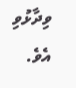ވިދާޅުވި އެވެ.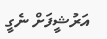އަރުޝީފަށް ނެގީ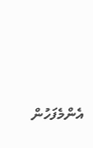އެންމެފަހުން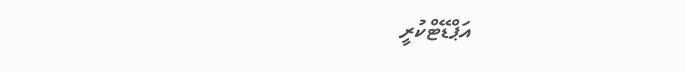އަޕްޑޭޓްކުރީ